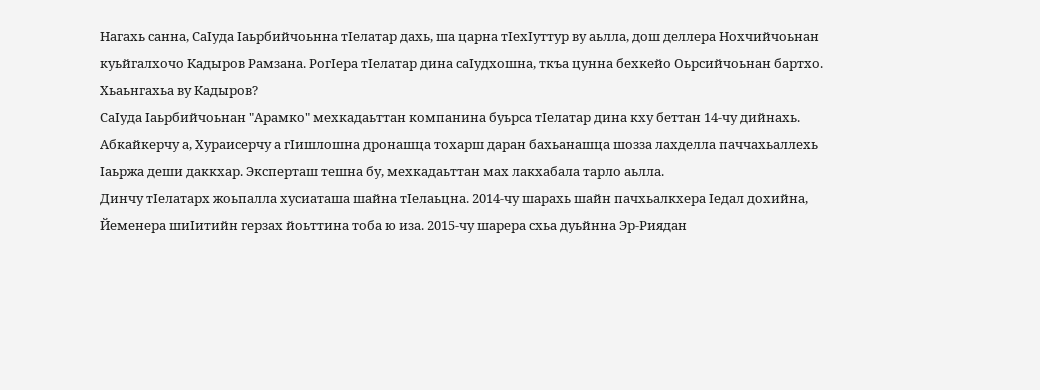Нагахь санна, СаIуда Iаьрбийчоьнна тIелатар дахь, ша царна тIехIуттур ву аьлла, дош деллера Нохчийчоьнан куьйгалхочо Кадыров Рамзана. РогIера тIелатар дина саIудхошна, ткъа цунна бехкейо Оьрсийчоьнан бартхо. Хьаьнгахьа ву Кадыров?
СаIуда Iаьрбийчоьнан "Арамко" мехкадаьттан компанина буьрса тIелатар дина кху беттан 14-чу дийнахь. Абкайкерчу а, Хураисерчу а гIишлошна дронашца тохарш даран бахьанашца шозза лахделла паччахьаллехь Iаьржа деши даккхар. Эксперташ тешна бу, мехкадаьттан мах лакхабала тарло аьлла.
Динчу тIелатарх жоьпалла хусиаташа шайна тIелаьцна. 2014-чу шарахь шайн пачхьалкхера Iедал дохийна, Йеменера шиIитийн герзах йоьттина тоба ю иза. 2015-чу шарера схьа дуьйнна Эр-Риядан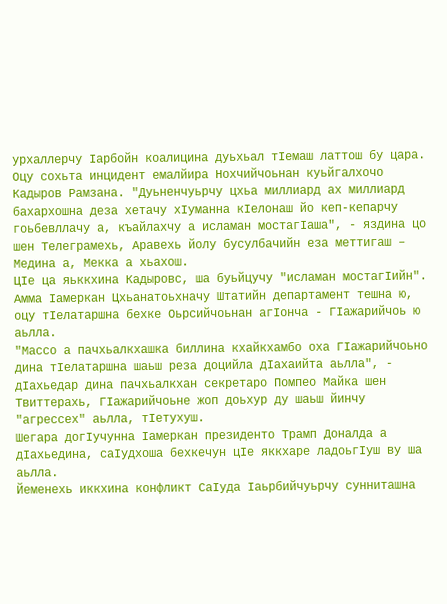урхаллерчу Iарбойн коалицина дуьхьал тIемаш латтош бу цара.
Оцу сохьта инцидент емалйира Нохчийчоьнан куьйгалхочо Кадыров Рамзана. "Дуьненчуьрчу цхьа миллиард ах миллиард бахархошна деза хетачу хIуманна кIелонаш йо кеп-кепарчу гоьбевллачу а, къайлахчу а исламан мостагIаша", - яздина цо шен Телеграмехь, Аравехь йолу бусулбачийн еза меттигаш – Медина а, Мекка а хьахош.
ЦIе ца яьккхина Кадыровс, ша буьйцучу "исламан мостагIийн". Амма Iамеркан Цхьанатоьхначу Штатийн департамент тешна ю, оцу тIелатаршна бехке Оьрсийчоьнан агIонча - ГIажарийчоь ю аьлла.
"Массо а пачхьалкхашка биллина кхайкхамбо оха ГIажарийчоьно дина тIелатаршна шаьш реза доцийла дIахаийта аьлла", - дIахьедар дина пачхьалкхан секретаро Помпео Майка шен Твиттерахь, ГIажарийчоьне жоп доьхур ду шаьш йинчу "агрессех" аьлла, тIетухуш.
Шегара догIучунна Iамеркан президенто Трамп Доналда а дIахьедина, саIудхоша бехкечун цIе яккхаре ладоьгIуш ву ша аьлла.
Йеменехь иккхина конфликт СаIуда Iаьрбийчуьрчу сунниташна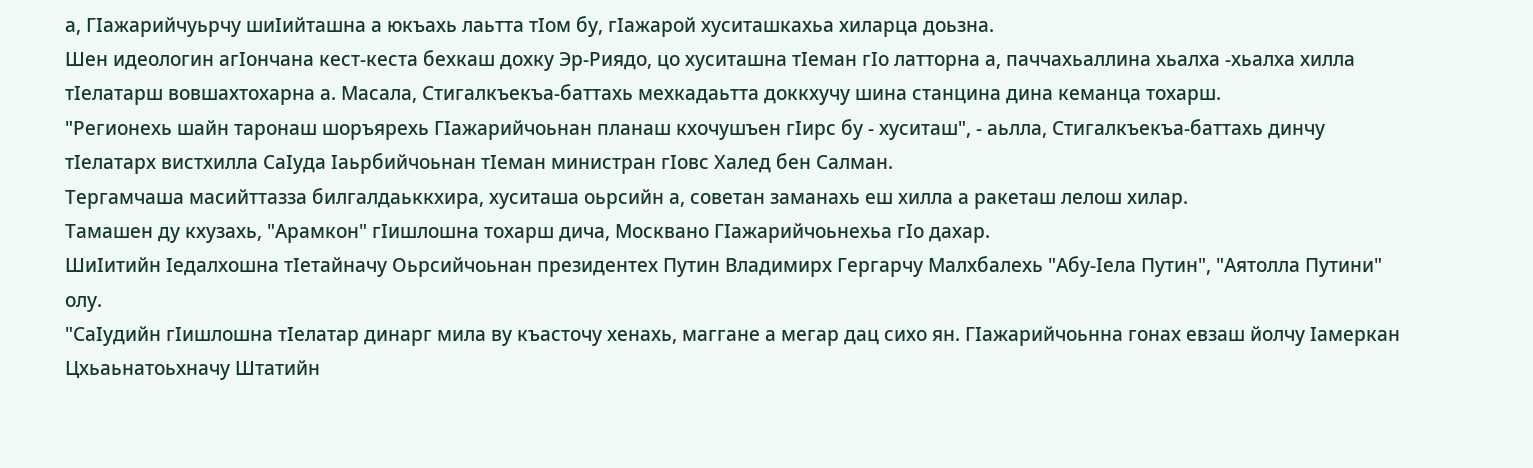а, ГIажарийчуьрчу шиIийташна а юкъахь лаьтта тIом бу, гIажарой хуситашкахьа хиларца доьзна.
Шен идеологин агIончана кест-кеста бехкаш дохку Эр-Риядо, цо хуситашна тIеман гIо латторна а, паччахьаллина хьалха -хьалха хилла тIелатарш вовшахтохарна а. Масала, Стигалкъекъа-баттахь мехкадаьтта доккхучу шина станцина дина кеманца тохарш.
"Регионехь шайн таронаш шоръярехь ГIажарийчоьнан планаш кхочушъен гIирс бу - хуситаш", - аьлла, Стигалкъекъа-баттахь динчу тIелатарх вистхилла СаIуда Iаьрбийчоьнан тIеман министран гIовс Халед бен Салман.
Тергамчаша масийттазза билгалдаьккхира, хуситаша оьрсийн а, советан заманахь еш хилла а ракеташ лелош хилар.
Тамашен ду кхузахь, "Арамкон" гIишлошна тохарш дича, Москвано ГIажарийчоьнехьа гIо дахар.
ШиIитийн Iедалхошна тIетайначу Оьрсийчоьнан президентех Путин Владимирх Гергарчу Малхбалехь "Абу-Iела Путин", "Аятолла Путини" олу.
"СаIудийн гIишлошна тIелатар динарг мила ву къасточу хенахь, маггане а мегар дац сихо ян. ГIажарийчоьнна гонах евзаш йолчу Iамеркан Цхьаьнатоьхначу Штатийн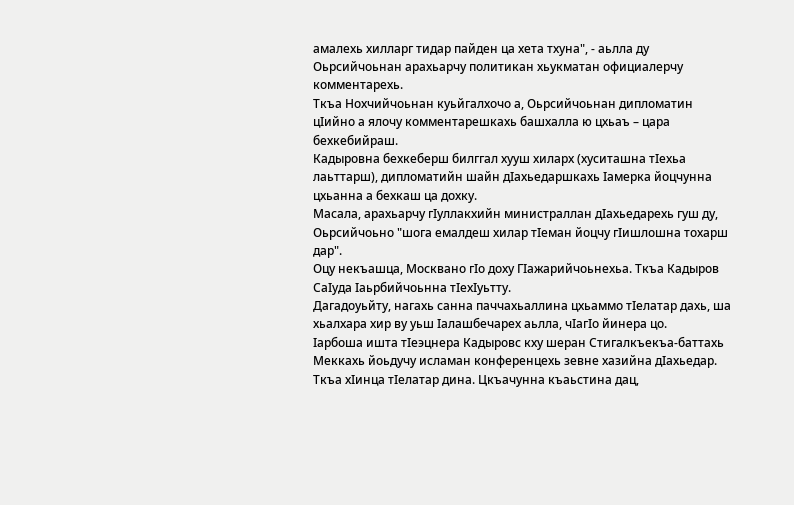амалехь хилларг тидар пайден ца хета тхуна", - аьлла ду Оьрсийчоьнан арахьарчу политикан хьукматан официалерчу комментарехь.
Ткъа Нохчийчоьнан куьйгалхочо а, Оьрсийчоьнан дипломатин цIийно а ялочу комментарешкахь башхалла ю цхьаъ – цара бехкебийраш.
Кадыровна бехкеберш билггал хууш хиларх (хуситашна тIехьа лаьттарш), дипломатийн шайн дIахьедаршкахь Iамерка йоцчунна цхьанна а бехкаш ца дохку.
Масала, арахьарчу гIуллакхийн министраллан дIахьедарехь гуш ду, Оьрсийчоьно "шога емалдеш хилар тIеман йоцчу гIишлошна тохарш дар".
Оцу некъашца, Москвано гIо доху ГIажарийчоьнехьа. Ткъа Кадыров СаIуда Iаьрбийчоьнна тIехIуьтту.
Дагадоуьйту, нагахь санна паччахьаллина цхьаммо тIелатар дахь, ша хьалхара хир ву уьш Iалашбечарех аьлла, чIагIо йинера цо.
Iарбоша ишта тIеэцнера Кадыровс кху шеран Стигалкъекъа-баттахь Меккахь йоьдучу исламан конференцехь зевне хазийна дIахьедар.
Ткъа хIинца тIелатар дина. Цкъачунна къаьстина дац,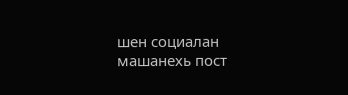шен социалан машанехь пост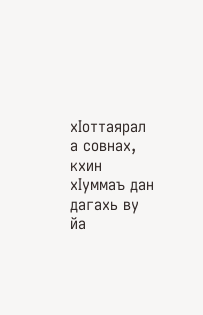хIоттаярал а совнах, кхин хIуммаъ дан дагахь ву йа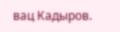вац Кадыров.